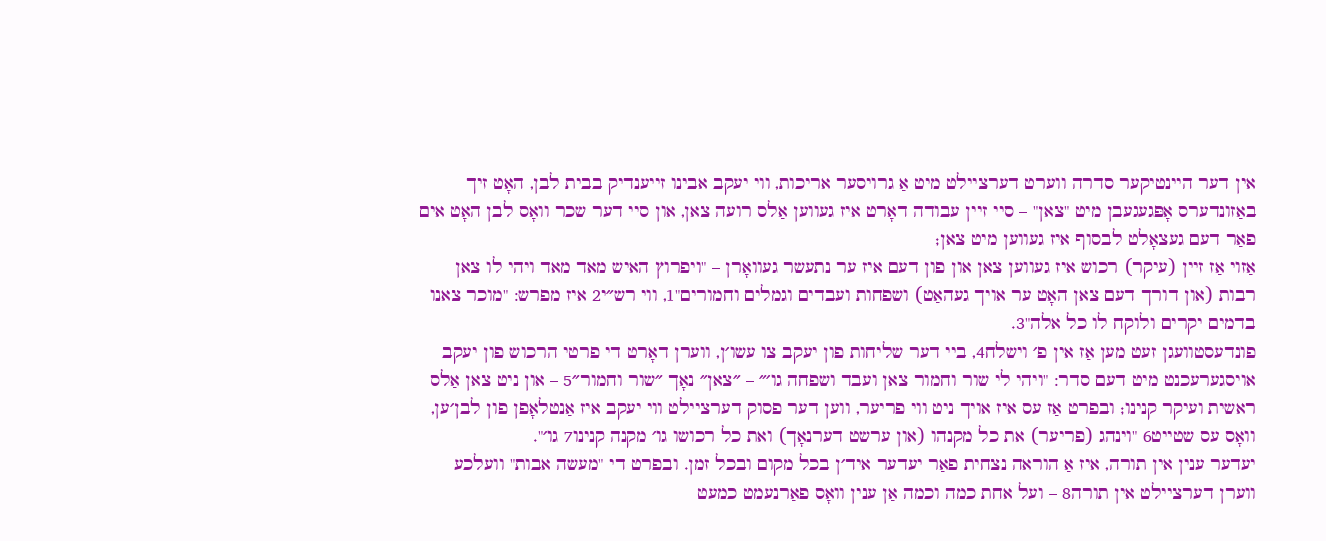אין דער היינטיקער סדרה ווערט דערציילט מיט אַ גרויסער אריכות, ווי יעקב אבינו זייענדיק בבית לבן, האָט זיך באַזונדערס אָפּגעגעבן מיט "צאן" – סיי זיין עבודה דאָרט איז געווען אַלס רועה צאן, און סיי דער שכר וואָס לבן האָט אים פאַר דעם געצאָלט לבסוף איז געווען מיט צאן;
אַזוי אַז זיין (עיקר) רכוש איז געווען צאן און פון דעם איז ער נתעשר געוואָרן – "ויפרוץ האיש מאד מאד ויהי לו צאן רבות (און דורך דעם צאן האָט ער אויך געהאַט) ושפחות ועבדים וגמלים וחמורים"1, ווי רש״י2 איז מפרש: "מוכר צאנו בדמים יקרים ולוקח לו כל אלה"3.
פונדעסטוועגן זעט מען אַז אין פ׳ וישלח4, ביי דער שליחות פון יעקב צו עשו׳ן, ווערן דאָרט די פרטי הרכוש פון יעקב אויסגערעכנט מיט דעם סדר: "ויהי לי שור וחמור צאן ועבד ושפחה גו׳״ – ״צאן״ נאָך ״שור וחמור״5 – און ניט צאן אַלס ראשית ועיקר קנינו; ובפרט אַז עס איז אויך ניט ווי פריער, ווען דער פסוק דערציילט ווי יעקב איז אַנטלאָפן פון לבן׳ען, וואָס עס שטייט6 "וינהג (פריער) את כל מקנהו (און ערשט דערנאָך) ואת כל רכושו גו׳ מקנה קנינו7 גו׳".
יעדער ענין אין תורה, איז אַ הוראה נצחית פאַר יעדער איד׳ן בכל מקום ובכל זמן. ובפרט די "מעשה אבות" וועלכע ווערן דערציילט אין תורה8 – ועל אחת כמה וכמה אַן ענין וואָס פאַרנעמט כמעט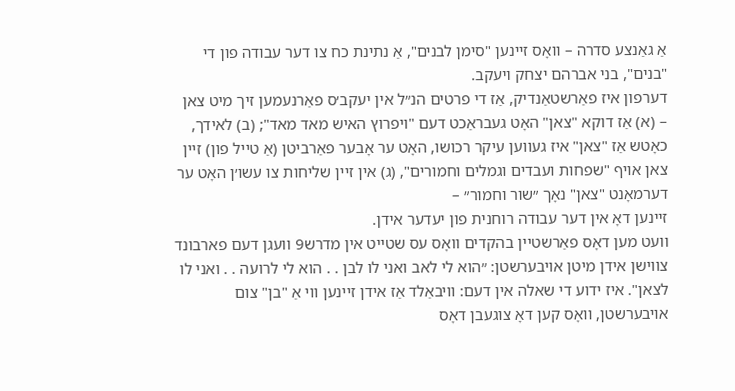אַ גאַנצע סדרה – וואָס זיינען "סימן לבנים", אַ נתינת כח צו דער עבודה פון די "בנים", בני אברהם יצחק ויעקב.
דערפון איז פאַרשטאַנדיק, אַז די פרטים הנ״ל אין יעקב׳ס פאַרנעמען זיך מיט צאן
– (א) אַז דוקא "צאן" האָט געבראַכט דעם "ויפרוץ האיש מאד מאד"; (ב) לאידך, כאָטש אַז "צאן" איז געווען עיקר רכושו, האָט ער אָבער פאַרביטן (אַ טייל פון) זיין צאן אויף "שפחות ועבדים וגמלים וחמורים", (ג) אין זיין שליחות צו עשו׳ן האָט ער דערמאָנט "צאן" נאָך ״שור וחמור״ –
זיינען דאָ אין דער עבודה רוחנית פון יעדער אידן.
וועט מען דאָס פאַרשטיין בהקדים וואָס עס שטייט אין מדרש9 וועגן דעם פארבונד צווישן אידן מיטן אויבערשטן: ״הוא לי לאב ואני לו לבן . . הוא לי לרועה . . ואני לו לצאן". איז ידוע די שאלה אין דעם: וויבאַלד אַז אידן זיינען ווי אַ "בן" צום אויבערשטן, וואָס קען דאָ צוגעבן דאָס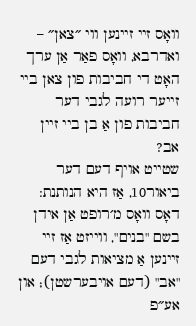וואָס זיי זיינען ווי ״צאן״ – ואדרבא, וואָס פאַר אַן ערך האָט די חביבות פון צאן ביי זייער רועה לגבי דער חביבות פון אַ בן ביי זיין אב?
שטייט אויף דעם דער ביאור10, אַז היא הנותנת:
דאָס וואָס מ׳רופט אַן אידן בשם "בנים", ווייזט אַז זיי זיינען אַ מציאות לגבי דעם "אב" (דעם אויבערשטן); און אע״פ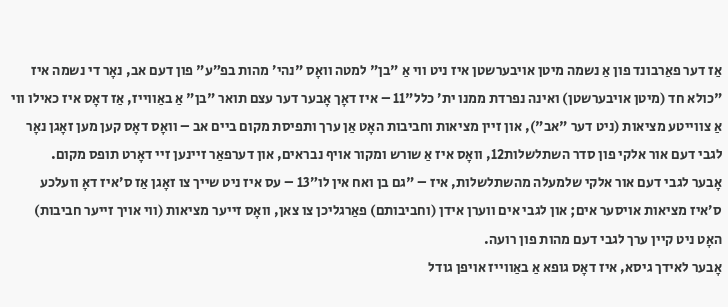אַז דער פאַרבונד פון אַ נשמה מיטן אויבערשטן איז ניט ווי אַ "בן" למטה וואָס "נהי׳ מהות בפ״ע" פון דעם אב, נאָר די נשמה איז "כולא חד (מיטן אויבערשטן) ואינה נפרדת ממנו ית׳ כלל"11 – איז דאָך אָבער דער עצם תואר "בן" אַ באַווייז, אַז דאָס איז כאילו ווי אַ צווייטע מציאות (ניט דער "אב"), און זיין מציאות וחביבות האָט אַן ערך ותפיסת מקום ביים אב – וואָס דאָס קען מען זאָגן נאָר לגבי דעם אור אלקי פון סדר השתלשלות12, וואָס איז אַ שורש ומקור אויף נבראים, און דערפאַר זיינען זיי דאָרט תופס מקום.
אָבער לגבי דעם אור אלקי שלמעלה מהשתלשלות, איז – "גם בן ואח אין לו״13 – עס איז ניט שייך צו זאָגן אַז ס׳איז דאָ וועלכע ס׳איז מציאות אויסער אים; און לגבי אים ווערן אידן (וחביבותם) פאַרגליכן צו צאן, וואָס זייער מציאות (ווי אויך זייער חביבות) האָט ניט קיין ערך לגבי דעם מהות פון רועה.
אָבער לאידך גיסא, איז דאָס גופא אַ באַווייז אויפן גודל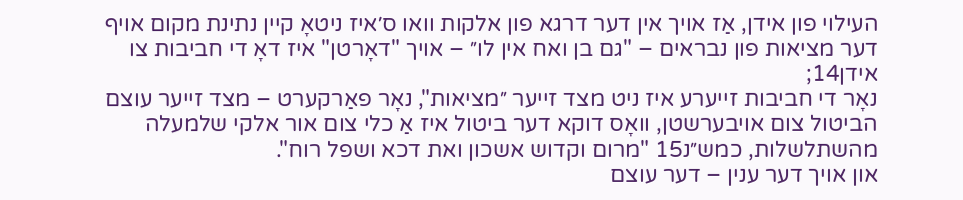העילוי פון אידן, אַז אויך אין דער דרגא פון אלקות וואו ס׳איז ניטאָ קיין נתינת מקום אויף דער מציאות פון נבראים – "גם בן ואח אין לו״ – אויך "דאָרטן" איז דאָ די חביבות צו אידן14;
נאָר די חביבות זייערע איז ניט מצד זייער ״מציאות", נאָר פאַרקערט – מצד זייער עוצם הביטול צום אויבערשטן, וואָס דוקא דער ביטול איז אַ כלי צום אור אלקי שלמעלה מהשתלשלות, כמש״נ15 "מרום וקדוש אשכון ואת דכא ושפל רוח".
און אויך דער ענין – דער עוצם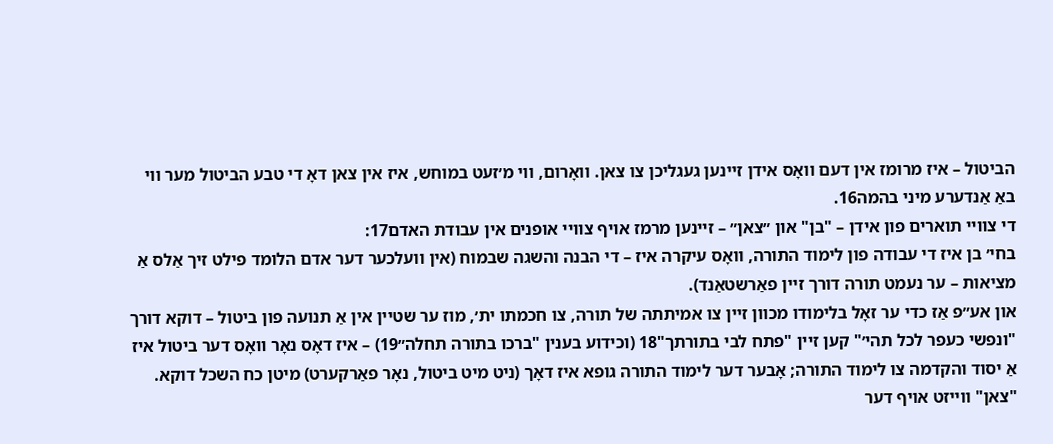הביטול – איז מרומז אין דעם וואָס אידן זיינען געגליכן צו צאן. וואָרום, ווי מ׳זעט במוחש, איז אין צאן דאָ די טבע הביטול מער ווי באַ אַנדערע מיני בהמה16.
די צוויי תוארים פון אידן – "בן" און ״צאן״ – זיינען מרמז אויף צוויי אופנים אין עבודת האדם17:
בחי׳ בן איז די עבודה פון לימוד התורה, וואָס עיקרה איז – די הבנה והשגה שבמוח (אין וועלכער דער אדם הלומד פילט זיך אַלס אַ מציאות – ער נעמט תורה דורך זיין פאַרשטאַנד).
און אע״פ אַז כדי ער זאָל בלימודו מכוון זיין צו אמיתתה של תורה, צו חכמתו ית׳, מוז ער שטיין אין אַ תנועה פון ביטול – דוקא דורך "ונפשי כעפר לכל תהי׳" קען זיין "פתח לבי בתורתך"18 (וכידוע בענין "ברכו בתורה תחלה״19) – איז דאָס נאָר וואָס דער ביטול איז אַ יסוד והקדמה צו לימוד התורה; אָבער דער לימוד התורה גופא איז דאָך (ניט מיט ביטול, נאָר פאַרקערט) מיטן כח השכל דוקא.
"צאן" ווייזט אויף דער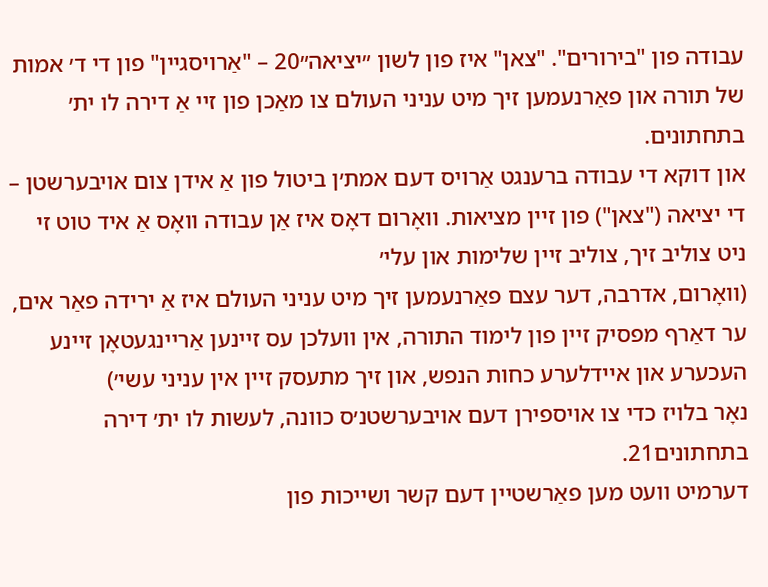עבודה פון "בירורים". "צאן" איז פון לשון ״יציאה״20 – "אַרויסגיין" פון די ד׳ אמות של תורה און פאַרנעמען זיך מיט עניני העולם צו מאַכן פון זיי אַ דירה לו ית׳ בתחתונים.
און דוקא די עבודה ברענגט אַרויס דעם אמת׳ן ביטול פון אַ אידן צום אויבערשטן – די יציאה ("צאן") פון זיין מציאות. וואָרום דאָס איז אַן עבודה וואָס אַ איד טוט זי ניט צוליב זיך, צוליב זיין שלימות און עלי׳
(וואָרום, אדרבה, דער עצם פאַרנעמען זיך מיט עניני העולם איז אַ ירידה פאַר אים, ער דאַרף מפסיק זיין פון לימוד התורה, אין וועלכן עס זיינען אַריינגעטאָן זיינע העכערע און איידלערע כחות הנפש, און זיך מתעסק זיין אין עניני עשי׳)
נאָר בלויז כדי צו אויספירן דעם אויבערשטנ׳ס כוונה, לעשות לו ית׳ דירה בתחתונים21.
דערמיט וועט מען פאַרשטיין דעם קשר ושייכות פון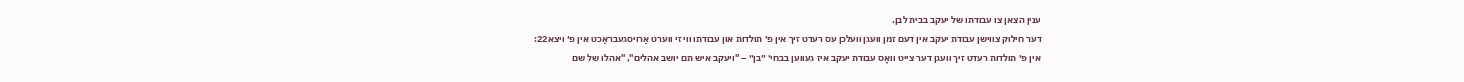ענין הצאן צו עבודתו של יעקב בבית לבן.
דער חילוק צווישן עבודת יעקב אין דעם זמן וועגן וועלכן עס רעדט זיך אין פ׳ תולדות און עבודתו ווי זי ווערט אַרויסגעבראַכט אין פ׳ ויצא22:
אין פ׳ תולדות רעדט זיך וועגן דער צייט וואָס עבודת יעקב איז געווען בבחי׳ ״בן״ – "ויעקב איש תם יושב אהלים", "אהלו של שם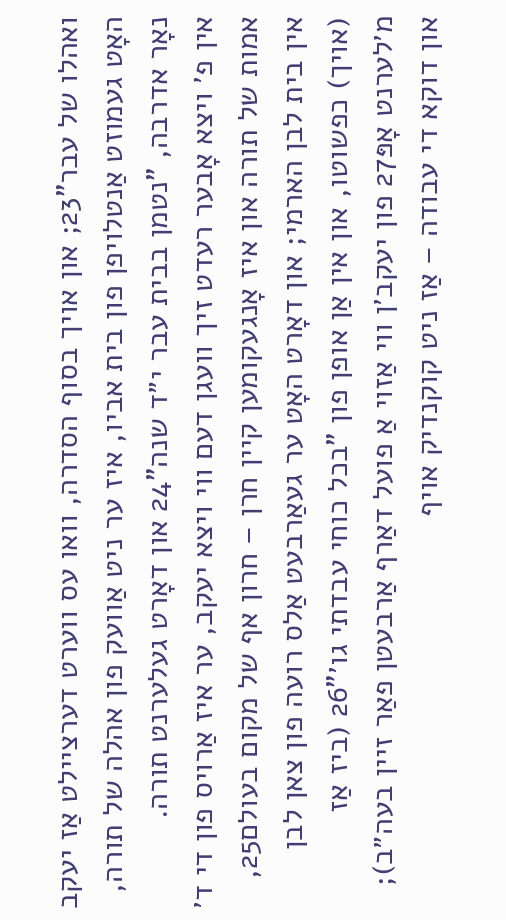ואהלו של עבר"23; און אויך בסוף הסדרה, וואו עס ווערט דערציילט אַז יעקב האָט געמוזט אַנטלויפן פון בית אביו, איז ער ניט אַוועק פון אהלה של תורה, נאָר אדרבה, "נטמן בבית עבר י״ד שנה"24 און דאָרט געלערנט תורה.
אין פ׳ ויצא אָבער רעדט זיך וועגן דעם ווי ויצא יעקב, ער איז אַרויס פון די ד׳ אמות של תורה און איז אָנגעקומען קיין חרן – חרון אף של מקום בעולם25, אין בית לבן הארמי; און דאָרט האָט ער געאַרבעט אַלס רועה פון צאן לבן (אויך) כפשוטו, און אין אַן אופן פון "בכל כוחי עבדתי גו׳"26 (ביז אַז מ׳לערנט אָפּ27 פון יעקב׳ן ווי אַזוי אַ פועל דאַרף אַרבעטן פאַר זיין בעה״ב);
און דוקא די עבודה – אַז ניט קוקנדיק אויף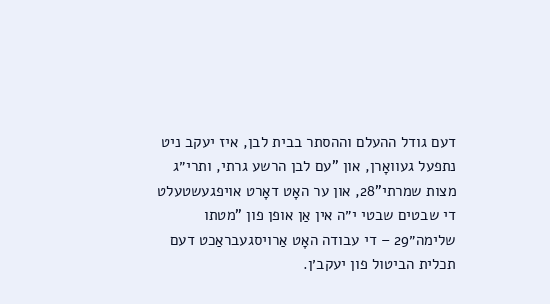דעם גודל ההעלם וההסתר בבית לבן, איז יעקב ניט נתפעל געוואָרן, און "עם לבן הרשע גרתי, ותרי״ג מצות שמרתי"28, און ער האָט דאָרט אויפגעשטעלט די שבטים שבטי י״ה אין אַן אופן פון "מטתו שלימה״29 – די עבודה האָט אַרויסגעבראַכט דעם תכלית הביטול פון יעקב׳ן.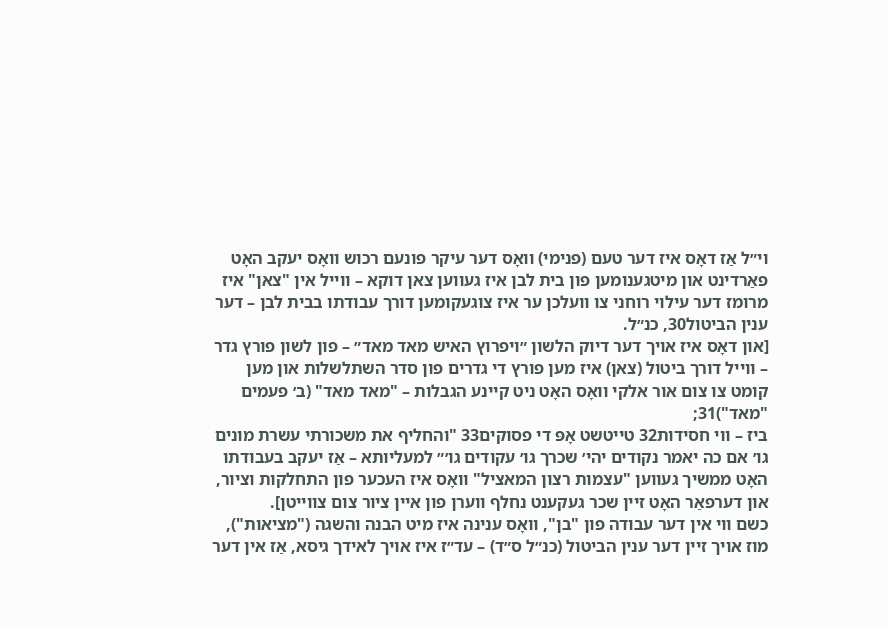וי״ל אַז דאָס איז דער טעם (פנימי) וואָס דער עיקר פונעם רכוש וואָס יעקב האָט פאַרדינט און מיטגענומען פון בית לבן איז געווען צאן דוקא – ווייל אין "צאן" איז מרומז דער עילוי רוחני צו וועלכן ער איז צוגעקומען דורך עבודתו בבית לבן – דער ענין הביטול30, כנ״ל.
[און דאָס איז אויך דער דיוק הלשון ״ויפרוץ האיש מאד מאד״ – פון לשון פורץ גדר – ווייל דורך ביטול (צאן) איז מען פורץ די גדרים פון סדר השתלשלות און מען קומט צו צום אור אלקי וואָס האָט ניט קיינע הגבלות – "מאד מאד" (ב׳ פעמים "מאד")31;
ביז – ווי חסידות32 טייטשט אָפּ די פסוקים33 "והחליף את משכורתי עשרת מונים גו׳ אם כה יאמר נקודים יהי׳ שכרך גו׳ עקודים גו׳״ למעליותא – אַז יעקב בעבודתו האָט ממשיך געווען "עצמות רצון המאציל" וואָס איז העכער פון התחלקות וציור, און דערפאַר האָט זיין שכר געקענט נחלף ווערן פון איין ציור צום צווייטן].
כשם ווי אין דער עבודה פון "בן", וואָס ענינה איז מיט הבנה והשגה ("מציאות"), מוז אויך זיין דער ענין הביטול (כנ״ל ס״ד) – עד״ז איז אויך לאידך גיסא, אַז אין דער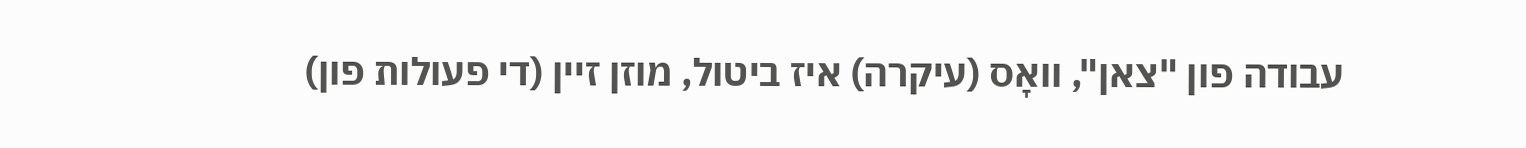עבודה פון "צאן", וואָס (עיקרה) איז ביטול, מוזן זיין (די פעולות פון)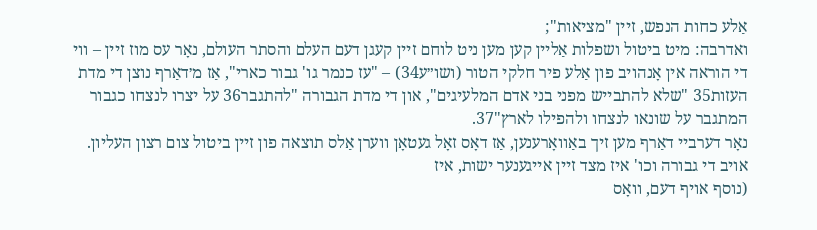אַלע כחות הנפש, זיין "מציאות";
ואדרבה: מיט ביטול ושפלות אַליין קען מען ניט לוחם זיין קעגן דעם העלם והסתר העולם, נאָר עס מוז זיין – ווי די הוראה אין אָנהויב פון אַלע פיר חלקי הטור (ושו״ע34) – "עז כנמר גו' גבור כארי", אַז מ׳דאַרף נוצן די מדת העזות35 "שלא להתבייש מפני בני אדם המלעיגים", און די מדת הגבורה "להתגבר36 על יצרו לנצחו כגבור המתגבר על שונאו לנצחו ולהפילו לארץ"37.
נאָר דערביי דאַרף מען זיך באַוואָרענען, אַז דאָס זאָל געטאָן ווערן אַלס תוצאה פון זיין ביטול צום רצון העליון. אויב די גבורה וכו' איז מצד זיין אייגענער ישות, איז
(נוסף אויף דעם, וואָס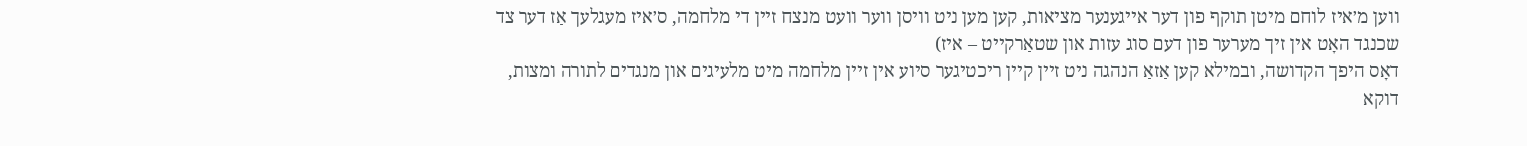ווען מ׳איז לוחם מיטן תוקף פון דער אייגענער מציאות, קען מען ניט וויסן ווער וועט מנצח זיין די מלחמה, ס׳איז מעגלעך אַז דער צד שכנגד האָט אין זיך מערער פון דעם סוג עזות און שטאַרקייט – איז)
דאָס היפך הקדושה, ובמילא קען אַזאַ הנהגה ניט זיין קיין ריכטיגער סיוע אין זיין מלחמה מיט מלעיגים און מנגדים לתורה ומצות,
דוקא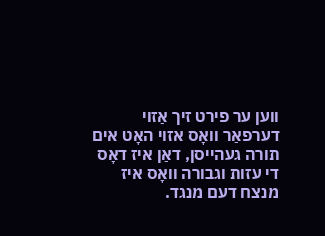ווען ער פירט זיך אַזוי דערפאַר וואָס אזוי האָט אים תורה געהייסן, דאַן איז דאָס די עזות וגבורה וואָס איז מנצח דעם מנגד.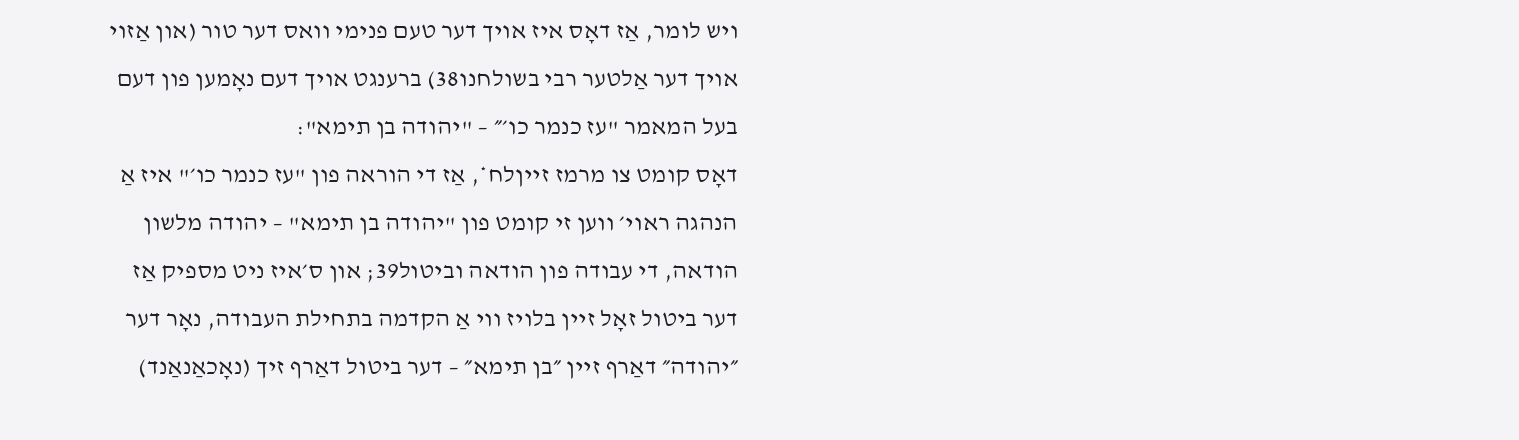ויש לומר, אַז דאָס איז אויך דער טעם פנימי וואס דער טור (און אַזוי אויך דער אַלטער רבי בשולחנו38) ברענגט אויך דעם נאָמען פון דעם בעל המאמר "עז כנמר כו׳״ – "יהודה בן תימא":
דאָס קומט צו מרמז זייןלח*, אַז די הוראה פון "עז כנמר כו׳" איז אַ הנהגה ראוי׳ ווען זי קומט פון "יהודה בן תימא" – יהודה מלשון הודאה, די עבודה פון הודאה וביטול39; און ס׳איז ניט מספיק אַז דער ביטול זאָל זיין בלויז ווי אַ הקדמה בתחילת העבודה, נאָר דער ״יהודה״ דאַרף זיין ״בן תימא״ – דער ביטול דאַרף זיך (נאָכאַנאַנד)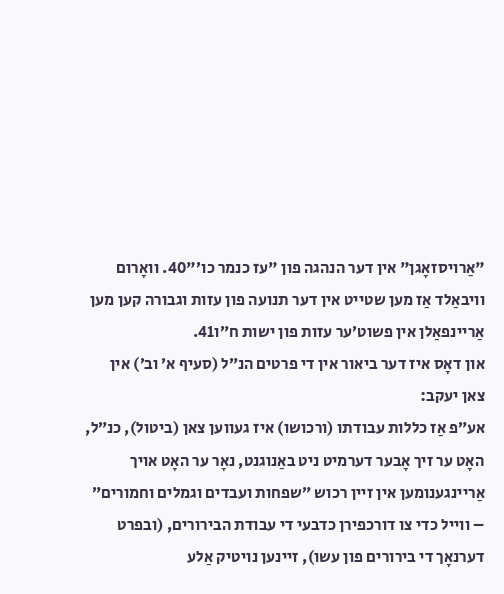"אַרויסזאָגן" אין דער הנהגה פון "עז כנמר כו׳"40. וואָרום וויבאַלד אַז מען שטייט אין דער תנועה פון עזות וגבורה קען מען אַריינפאַלן אין פשוט׳ער עזות פון ישות ח״ו41.
און דאָס איז דער ביאור אין די פרטים הנ״ל (סעיף א׳ וב׳) אין צאן יעקב:
אע״פ אַז כללות עבודתו (ורכושו) איז געווען צאן (ביטול), כנ״ל, האָט ער זיך אָבער דערמיט ניט באַנוגנט, נאָר ער האָט אויך אַריינגענומען אין זיין רכוש ״שפחות ועבדים וגמלים וחמורים״ – ווייל כדי צו דורכפירן כדבעי די עבודת הבירורים, (ובפרט דערנאָך די בירורים פון עשו), זיינען נויטיק אַלע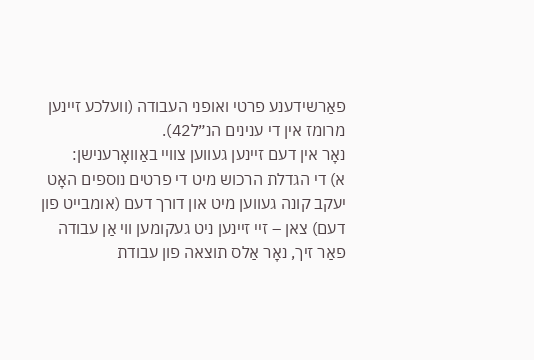פאַרשידענע פרטי ואופני העבודה (וועלכע זיינען מרומז אין די ענינים הנ״ל42).
נאָר אין דעם זיינען געווען צוויי באַוואָרענישן:
א) די הגדלת הרכוש מיט די פרטים נוספים האָט יעקב קונה געווען מיט און דורך דעם (אומבייט פון דעם) צאן – זיי זיינען ניט געקומען ווי אַן עבודה פאַר זיך, נאָר אַלס תוצאה פון עבודת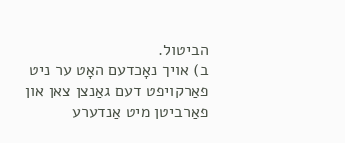הביטול.
ב) אויך נאָכדעם האָט ער ניט פאַרקויפט דעם גאַנצן צאן און פאַרביטן מיט אַנדערע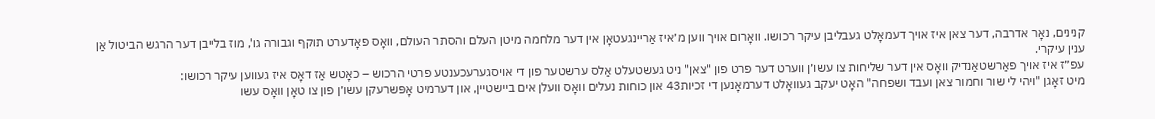קנינים, נאָר אדרבה, דער צאן איז אויך דעמאָלט געבליבן עיקר רכושו. וואָרום אויך ווען מ׳איז אַריינגעטאָן אין דער מלחמה מיטן העלם והסתר העולם, וואָס פאָדערט תוקף וגבורה גו', מוז בלייבן דער הרגש הביטול אַן ענין עיקרי.
עפ״ז איז אויך פאַרשטאַנדיק וואָס אין דער שליחות צו עשו׳ן ווערט דער פרט פון "צאן" ניט געשטעלט אַלס ערשטער פון די אויסגערעכענטע פרטי הרכוש – כאָטש אַז דאָס איז געווען עיקר רכושו:
מיט זאָגן "ויהי לי שור וחמור צאן ועבד ושפחה" האָט יעקב געוואָלט דערמאָנען די זכיות43 און כוחות נעלים וואָס וועלן אים ביישטיין, און דערמיט אָפּשרעקן עשו׳ן פון צו טאָן וואָס עשו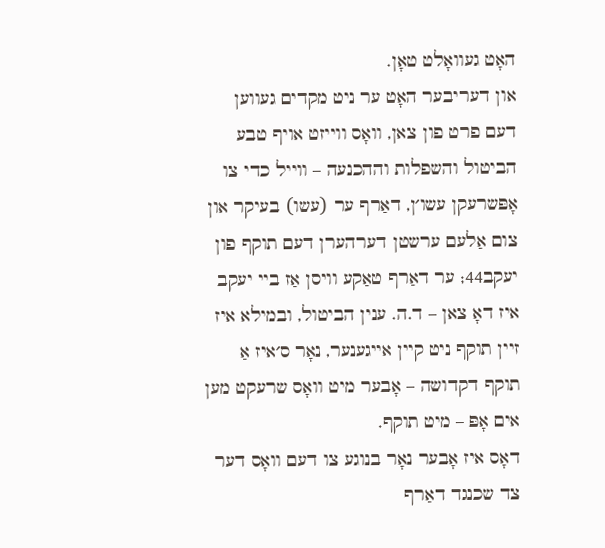האָט געוואָלט טאָן.
און דעריבער האָט ער ניט מקדים געווען דעם פרט פון צאן, וואָס ווייזט אויף טבע הביטול והשפלות וההכנעה – ווייל כדי צו אָפּשרעקן עשו׳ן, דאַרף ער (עשו) בעיקר און צום אַלעם ערשטן דערהערן דעם תוקף פון יעקב44; ער דאַרף טאַקע וויסן אַז ביי יעקב איז דאָ צאן – ד.ה. ענין הביטול, ובמילא איז זיין תוקף ניט קיין אייגענער, נאָר ס׳איז אַ תוקף דקדושה – אָבער מיט וואָס שרעקט מען אים אָפּ – מיט תוקף.
דאָס איז אָבער נאָר בנוגע צו דעם וואָס דער צד שכנגד דאַרף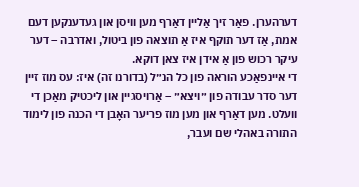דערהערן. פאַר זיך אַליין דאַרף מען וויסן און געדענקען דעם אמת, אַז דער תוקף איז אַ תוצאה פון ביטול, ואדרבה – דער עיקר רכוש פון אַ אידן איז צאן דוקא.
די איינפאַכע הוראה פון כל הנ״ל (בדורנו זה) איז: עס מוז זיין דער סדר עבודה פון ״ויצא״ – אַרויסגיין און ליכטיק מאַכן די וועלט. מען דאַרף און מען מוז פריער האָבן די הכנה פון לימוד התורה באהלי שם ועבר,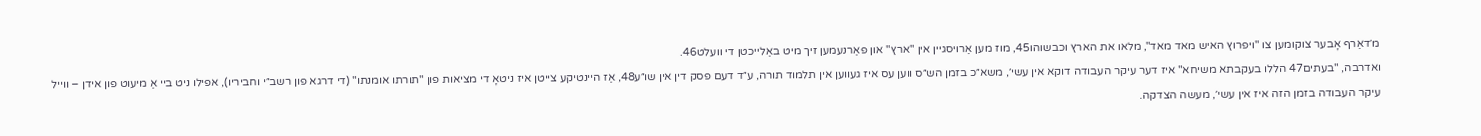מ׳דאַרף אָבער צוקומען צו "ויפרוץ האיש מאד מאד", מלאו את הארץ וכבשוהו45, מוז מען אַרויסגיין אין "ארץ" און פאַרנעמען זיך מיט באַלייכטן די וועלט46.
ואדרבה, "בעתים47 הללו בעקבתא משיחא" איז דער עיקר העבודה דוקא אין עשי׳, משא״כ בזמן הש״ס ווען עס איז געווען אין תלמוד תורה, ע״ד דעם פסק דין אין שו״ע48, אַז היינטיקע צייטן איז ניטאָ די מציאות פון "תורתו אומנתו" (די דרגא פון רשב״י וחביריו), אפילו ניט ביי אַ מיעוט פון אידן – ווייל עיקר העבודה בזמן הזה איז אין עשי׳, מעשה הצדקה.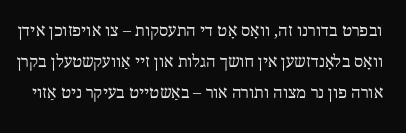ובפרט בדורנו זה, וואָס אָט די התעסקות – צו אויפזוכן אידן וואָס בלאָנדזשען אין חושך הגלות און זיי אַוועקשטעלן בקרן אורה פון נר מצוה ותורה אור – באַשטייט בעיקר ניט אַזוי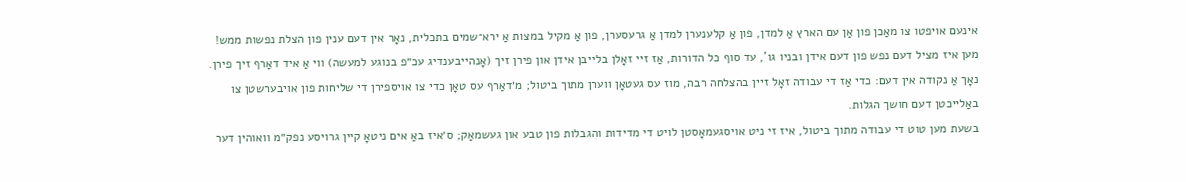אינעם אויפטו צו מאַכן פון אַן עם הארץ אַ למדן, פון אַ קלענערן למדן אַ גרעסערן, פון אַ מקיל במצות אַ ירא־שמים בתכלית, נאָר אין דעם ענין פון הצלת נפשות ממש!
מען איז מציל דעם נפש פון דעם אידן ובניו גו', עד סוף כל הדורות, אַז זיי זאָלן בלייבן אידן און פירן זיך (אָנהייבענדיג עכ״פ בנוגע למעשה) ווי אַ איד דאַרף זיך פירן.
נאָך אַ נקודה אין דעם: כדי אַז די עבודה זאָל זיין בהצלחה רבה, מוז עס געטאָן ווערן מתוך ביטול; מ׳דאַרף עס טאָן כדי צו אויספירן די שליחות פון אויבערשטן צו באַלייכטן דעם חושך הגלות.
בשעת מען טוט די עבודה מתוך ביטול, איז זי ניט אויסגעמאָסטן לויט די מדידות והגבלות פון טבע און געשמאַק; ס׳איז באַ אים ניטאָ קיין גרויסע נפק״מ וואוהין דער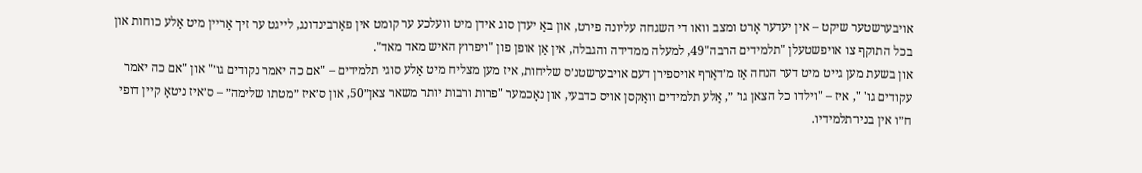אויבערשטער שיקט – אין יעדער אָרט ומצב וואו די השגחה עליונה פירט, און באַ יעדן סוג אידן מיט וועלכע ער קומט אין פאַרבינדונג, לייגט ער זיך אַריין מיט אַלע כוחות און בכל התוקף צו אויפשטעלן "תלמידים הרבה"49, למעלה ממדידה והגבלה, אין אַן אופן פון "ויפרוץ האיש מאד מאד".
און בשעת מען גייט מיט דער הנחה אַז מ׳דאַרף אויספירן דעם אויבערשטנ׳ס שליחות, איז מען מצליח מיט אַלע סוגי תלמידים – "אם כה יאמר נקודים גו׳" און "אם כה יאמר עקודים גו' ", איז – "וילדו כל הצאן גו׳ ״, אַלע תלמידים וואַקסן אויס כדבעי, און נאָכמער "פרות ורבות יותר משאר צאן״50, און ס׳איז ״מטתו שלימה״ – ס׳איז ניטאָ קיין דופי ח״ו אין בניו־תלמידיו.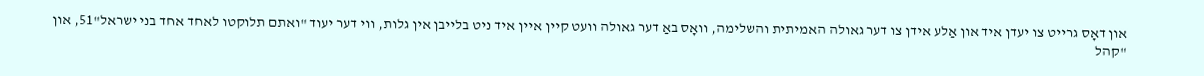און דאָס גרייט צו יעדן איד און אַלע אידן צו דער גאולה האמיתית והשלימה, וואָס באַ דער גאולה וועט קיין איין איד ניט בלייבן אין גלות, ווי דער יעוד "ואתם תלוקטו לאחד אחד בני ישראל"51, און "קהל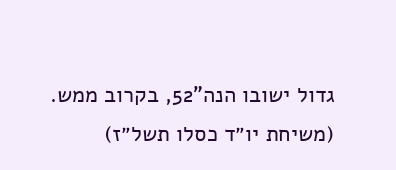גדול ישובו הנה"52, בקרוב ממש.
(משיחת יו״ד כסלו תשל״ז)